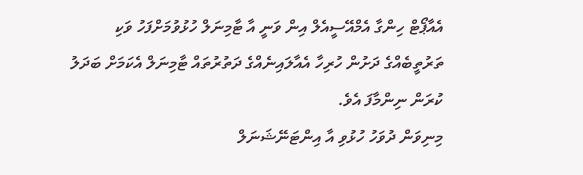އެއާޕޯޓް ހިންގާ އެމްއޭސީއެލް އިން ވަނީ އާ ޓާމިނަލް ހުޅުވުމަށްފަހު ވަކި ތަރުތީބެއްގެ ދަށުން ހުރިހާ އެއާލައިނެއްގެ ދަތުރުތައް ޓާމިނަލް އެކަމަށް ބަދަލު ކުރަން ނިންމާފަ އެވެ.
މިނިވަން ދުވަހު ހުޅުވި އާ އިންޓަނޭޝަނަލް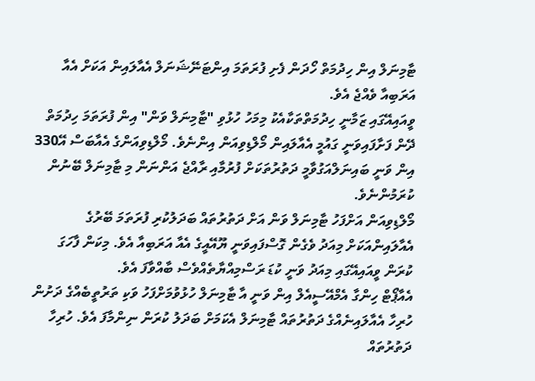ޓާމިނަލް އިން ހިދުމަތް ހޯދަން ފެށި ފުރަތަމަ އިންޓަނޭޝަނަލް އެއާލައިން އަކަށް އެއާ އަރަބިއާ ވެއްޖެ އެވެ.
ވީއައިއޭގައި ޒަމާނީ ހިދުމަތްތަކާއެކު މިމަހު ހުޅުވި "ޓާމިނަލް ވަން" އިން ފުރަތަމަ ހިދުމަތް ދޭން ފަށާފައިވަނީ ގައުމީ އެއާލައިން މޯލްޑިވިއަން އިންނެވެ. މޯލްޑިވިއަންގެ އެއާބަސް އޭ330 އިން ވަނީ ބައިނަލްއަގުވާމީ ދަތުރުތަކަށް ފުރުމާއި ރާއްޖެ އަންނަން މި ޓާމިނަލް ބޭނުން ކުރަމުންނެވެ.
މޯލްޑިވިއަން އަށްފަހު ޓާމިނަލް ވަން އަށް ދަތުރުތައް ބަދަލުކުރި ފުރަތަމަ ބޭރުގެ އެއާލައިންއަކަށް މިއަދު ވެގެން ގޮސްފައިވަނީ ޔޫއޭއީގެ އެއާ އަރަބިއާ އެވެ. މިކަން ފާހަގަ ކުރަން ވީއައިއޭގައި މިއަދު ވަނީ ކުޑަ ރަސްމިއްޔާތެއްވެސް ބާއްވާފަ އެވެ.
އެއާޕޯޓް ހިންގާ އެމްއޭސީއެލް އިން ވަނީ އާ ޓާމިނަލް ހުޅުވުމަށްފަހު ވަކި ތަރުތީބެއްގެ ދަށުން ހުރިހާ އެއާލައިނެއްގެ ދަތުރުތައް ޓާމިނަލް އެކަމަށް ބަދަލު ކުރަން ނިންމާފަ އެވެ. ހުރިހާ ދަތުރުތައް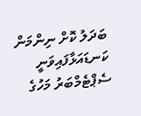ބަދަލު ކޮށް ނިންމަން ކަނޑައަޅާފައިވަނީ ސެޕްޓެމްބަރު މަހުގެ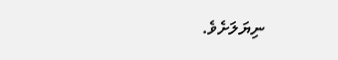ނިޔަލަށެވެ.